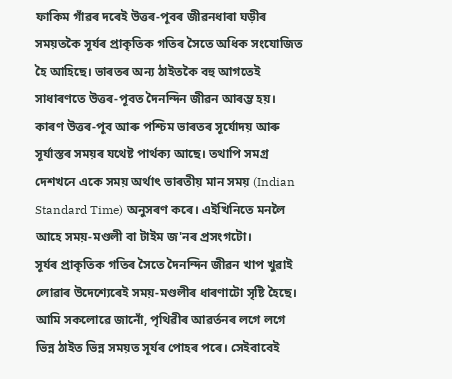ফাকিম গাঁৱৰ দৰেই উত্তৰ-পূবৰ জীৱনধাৰা ঘড়ীৰ সময়তকৈ সূৰ্যৰ প্ৰাকৃতিক গতিৰ সৈতে অধিক সংযোজিত হৈ আহিছে। ভাৰতৰ অন্য ঠাইতকৈ বহু আগতেই সাধাৰণতে উত্তৰ-পূবত দৈনন্দিন জীৱন আৰম্ভ হয়। কাৰণ উত্তৰ-পূব আৰু পশ্চিম ভাৰতৰ সূৰ্যোদয় আৰু সূৰ্যাস্তৰ সময়ৰ যথেষ্ট পাৰ্থক্য আছে। তথাপি সমগ্ৰ দেশখনে একে সময় অৰ্থাৎ ভাৰতীয় মান সময় (Indian Standard Time) অনুসৰণ কৰে। এইখিনিতে মনলৈ আহে সময়-মণ্ডলী বা টাইম জ'নৰ প্ৰসংগটো।
সূৰ্যৰ প্ৰাকৃতিক গতিৰ সৈতে দৈনন্দিন জীৱন খাপ খুৱাই লোৱাৰ উদেশ্যেৰেই সময়-মণ্ডলীৰ ধাৰণাটো সৃষ্টি হৈছে। আমি সকলোৱে জানোঁ, পৃথিৱীৰ আৱৰ্তনৰ লগে লগে ভিন্ন ঠাইত ভিন্ন সময়ত সূৰ্যৰ পোহৰ পৰে। সেইবাবেই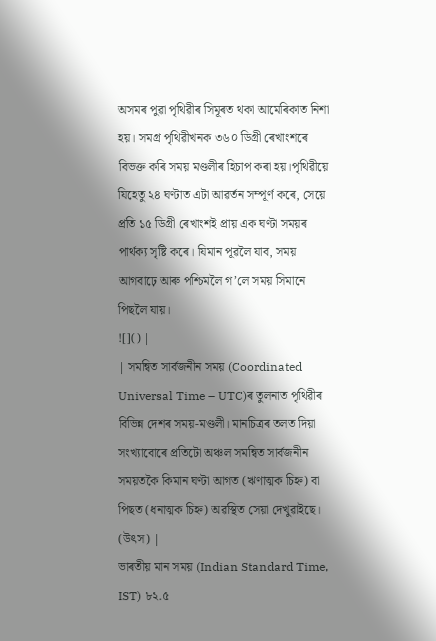অসমৰ পুৱা পৃথিৱীৰ সিমূৰত থকা আমেৰিকাত নিশা হয়। সমগ্ৰ পৃথিৱীখনক ৩৬০ ডিগ্ৰী ৰেখাংশৰে বিভক্ত কৰি সময় মণ্ডলীৰ হিচাপ কৰা হয়।পৃথিৱীয়ে যিহেতু ২৪ ঘণ্টাত এটা আৱৰ্তন সম্পূৰ্ণ কৰে, সেয়ে প্ৰতি ১৫ ডিগ্ৰী ৰেখাংশই প্ৰায় এক ঘণ্টা সময়ৰ পাৰ্থক্য সৃষ্টি কৰে। যিমান পূৱলৈ যাব, সময় আগবাঢ়ে আৰু পশ্চিমলৈ গ’লে সময় সিমানে পিছলৈ যায়।
![]() |
| সমন্বিত সাৰ্বজনীন সময় (Coordinated Universal Time – UTC)ৰ তুলনাত পৃথিৱীৰ বিভিন্ন দেশৰ সময়-মণ্ডলী। মানচিত্ৰৰ তলত দিয়া সংখ্যাবোৰে প্ৰতিটো অঞ্চল সমন্বিত সাৰ্বজনীন সময়তকৈ কিমান ঘণ্টা আগত (ঋণাত্মক চিহ্ন) বা পিছত (ধনাত্মক চিহ্ন) অৱস্থিত সেয়া দেখুৱাইছে। (উৎস) |
ভাৰতীয় মান সময় (Indian Standard Time, IST) ৮২.৫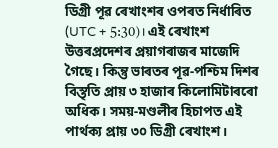ডিগ্ৰী পূৱ ৰেখাংশৰ ওপৰত নিৰ্ধাৰিত (UTC + 5:30)। এই ৰেখাংশ উত্তৰপ্ৰদেশৰ প্ৰয়াগৰাজৰ মাজেদি গৈছে। কিন্তু ভাৰতৰ পূৱ-পশ্চিম দিশৰ বিস্তৃতি প্ৰায় ৩ হাজাৰ কিলোমিটাৰৰো অধিক। সময়-মণ্ডলীৰ হিচাপত এই পাৰ্থক্য প্ৰায় ৩০ ডিগ্ৰী ৰেখাংশ।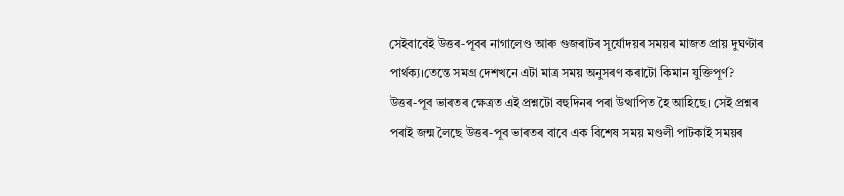সেইবাবেই উত্তৰ-পূবৰ নাগালেণ্ড আৰু গুজৰাটৰ সূৰ্যোদয়ৰ সময়ৰ মাজত প্ৰায় দুঘণ্টাৰ পাৰ্থক্য।তেন্তে সমগ্ৰ দেশখনে এটা মাত্ৰ সময় অনুসৰণ কৰাটো কিমান যুক্তিপূৰ্ণ?
উত্তৰ-পূব ভাৰতৰ ক্ষেত্ৰত এই প্ৰশ্নটো বহুদিনৰ পৰা উত্থাপিত হৈ আহিছে। সেই প্ৰশ্নৰ পৰাই জন্ম লৈছে উত্তৰ-পূব ভাৰতৰ বাবে এক বিশেষ সময় মণ্ডলী পাটকাই সময়ৰ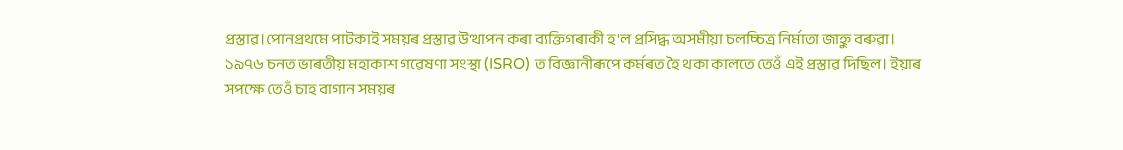প্ৰস্তাৱ।পোনপ্ৰথমে পাটকাই সময়ৰ প্ৰস্তাৱ উত্থাপন কৰা ব্যক্তিগৰাকী হ'ল প্ৰসিদ্ধ অসমীয়া চলচ্চিত্ৰ নিৰ্মাতা জাহ্নু বৰুৱা। ১৯৭৬ চনত ভাৰতীয় মহাকাশ গৱেষণা সংস্থা (ISRO) ত বিজ্ঞানীৰূপে কৰ্মৰত হৈ থকা কালতে তেওঁ এই প্ৰস্তাৱ দিছিল। ইয়াৰ সপক্ষে তেওঁ চাহ বাগান সময়ৰ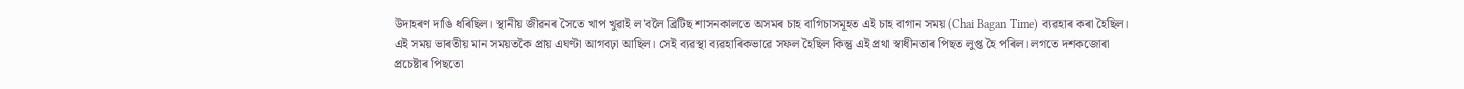উদাহৰণ দাঙি ধৰিছিল। স্থানীয় জীৱনৰ সৈতে খাপ খুৱাই ল'বলৈ ব্ৰিটিছ শাসনকালতে অসমৰ চাহ বাগিচাসমূহত এই চাহ বাগান সময় (Chai Bagan Time) ব্যৱহাৰ কৰা হৈছিল। এই সময় ভাৰতীয় মান সময়তকৈ প্ৰায় এঘণ্টা আগবঢ়া আছিল। সেই ব্যৱস্থা ব্যৱহাৰিকভাৱে সফল হৈছিল কিন্তু এই প্ৰথা স্বাধীনতাৰ পিছত লুপ্ত হৈ পৰিল। লগতে দশকজোৰা প্ৰচেষ্টাৰ পিছতো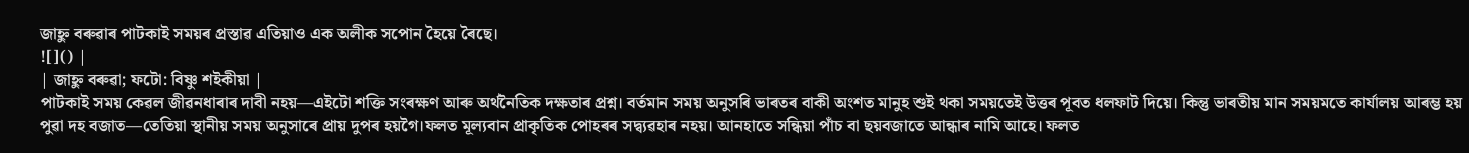জাহ্নু বৰুৱাৰ পাটকাই সময়ৰ প্ৰস্তাৱ এতিয়াও এক অলীক সপোন হৈয়ে ৰৈছে।
![]() |
| জাহ্নু বৰুৱা; ফটো: বিষ্ণু শইকীয়া |
পাটকাই সময় কেৱল জীৱনধাৰাৰ দাবী নহয়—এইটো শক্তি সংৰক্ষণ আৰু অৰ্থনৈতিক দক্ষতাৰ প্ৰশ্ন। বৰ্তমান সময় অনুসৰি ভাৰতৰ বাকী অংশত মানুহ শুই থকা সময়তেই উত্তৰ পূবত ধলফাট দিয়ে। কিন্তু ভাৰতীয় মান সময়মতে কাৰ্যালয় আৰম্ভ হয় পুৱা দহ বজাত—তেতিয়া স্থানীয় সময় অনুসাৰে প্ৰায় দুপৰ হয়গৈ।ফলত মূল্যবান প্ৰাকৃতিক পোহৰৰ সদ্ব্যৱহাৰ নহয়। আনহাতে সন্ধিয়া পাঁচ বা ছয়বজাতে আন্ধাৰ নামি আহে। ফলত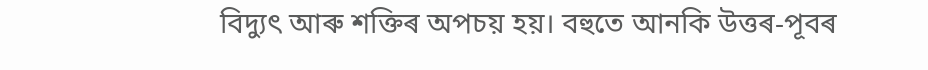বিদ্যুৎ আৰু শক্তিৰ অপচয় হয়। বহুতে আনকি উত্তৰ-পূবৰ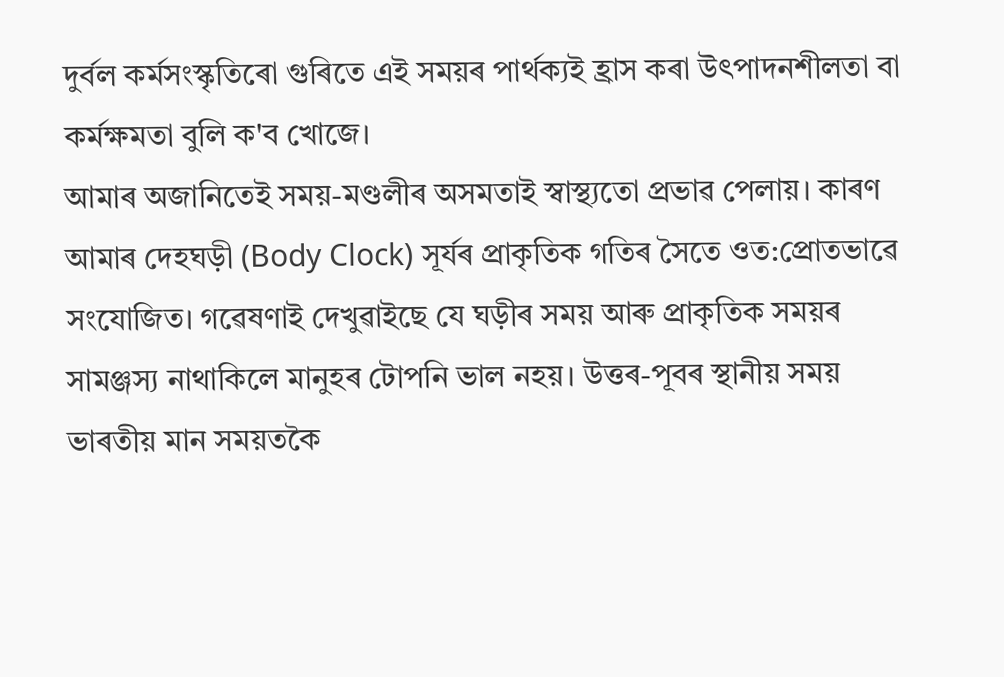দুৰ্বল কৰ্মসংস্কৃতিৰো গুৰিতে এই সময়ৰ পাৰ্থক্যই হ্ৰাস কৰা উৎপাদনশীলতা বা কৰ্মক্ষমতা বুলি ক'ব খোজে।
আমাৰ অজানিতেই সময়-মণ্ডলীৰ অসমতাই স্বাস্থ্যতো প্ৰভাৱ পেলায়। কাৰণ আমাৰ দেহঘড়ী (Body Clock) সূৰ্যৰ প্ৰাকৃতিক গতিৰ সৈতে ওত:প্ৰোতভাৱে সংযোজিত। গৱেষণাই দেখুৱাইছে যে ঘড়ীৰ সময় আৰু প্ৰাকৃতিক সময়ৰ সামঞ্জস্য নাথাকিলে মানুহৰ টোপনি ভাল নহয়। উত্তৰ-পূবৰ স্থানীয় সময় ভাৰতীয় মান সময়তকৈ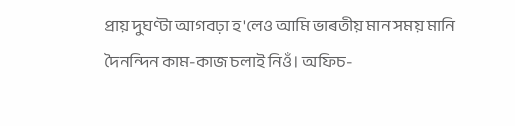প্ৰায় দুঘণ্টা আগবঢ়া হ'লেও আমি ভাৰতীয় মান সময় মানি দৈনন্দিন কাম-কাজ চলাই নিওঁ। অফিচ-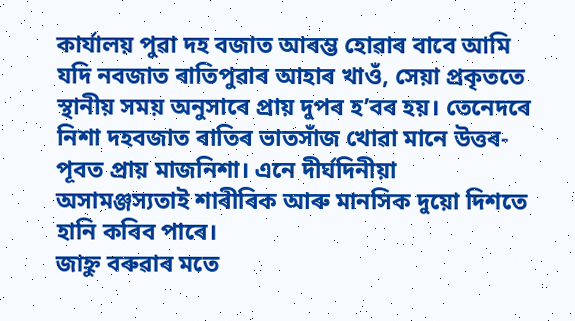কাৰ্যালয় পুৱা দহ বজাত আৰম্ভ হোৱাৰ বাবে আমি যদি নবজাত ৰাতিপুৱাৰ আহাৰ খাওঁ, সেয়া প্ৰকৃততে স্থানীয় সময় অনুসাৰে প্ৰায় দুপৰ হ’বৰ হয়। তেনেদৰে নিশা দহবজাত ৰাতিৰ ভাতসাঁজ খোৱা মানে উত্তৰ-পূবত প্ৰায় মাজনিশা। এনে দীর্ঘদিনীয়া অসামঞ্জস্যতাই শাৰীৰিক আৰু মানসিক দুয়ো দিশতে হানি কৰিব পাৰে।
জাহ্নু বৰুৱাৰ মতে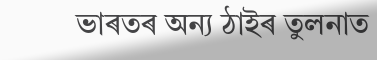ভাৰতৰ অন্য ঠাইৰ তুলনাত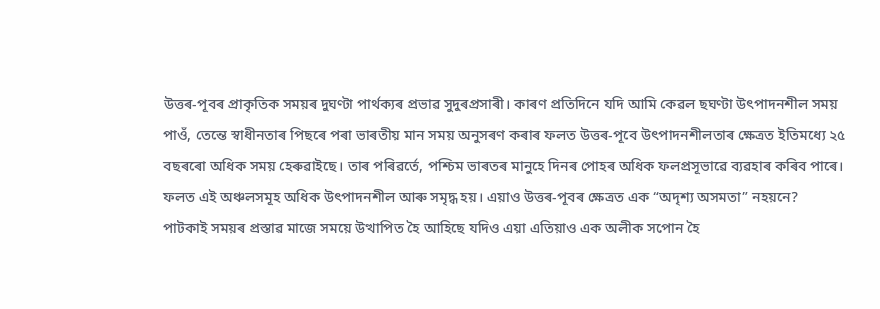উত্তৰ-পূবৰ প্ৰাকৃতিক সময়ৰ দুঘণ্টা পাৰ্থক্যৰ প্ৰভাৱ সুদুৰপ্ৰসাৰী। কাৰণ প্ৰতিদিনে যদি আমি কেৱল ছঘণ্টা উৎপাদনশীল সময় পাওঁ, তেন্তে স্বাধীনতাৰ পিছৰে পৰা ভাৰতীয় মান সময় অনুসৰণ কৰাৰ ফলত উত্তৰ-পূবে উৎপাদনশীলতাৰ ক্ষেত্ৰত ইতিমধ্যে ২৫ বছৰৰো অধিক সময় হেৰুৱাইছে। তাৰ পৰিৱৰ্তে, পশ্চিম ভাৰতৰ মানুহে দিনৰ পোহৰ অধিক ফলপ্ৰসূভাৱে ব্যৱহাৰ কৰিব পাৰে। ফলত এই অঞ্চলসমূহ অধিক উৎপাদনশীল আৰু সমৃদ্ধ হয়। এয়াও উত্তৰ-পূবৰ ক্ষেত্ৰত এক “অদৃশ্য অসমতা” নহয়নে?
পাটকাই সময়ৰ প্ৰস্তাৱ মাজে সময়ে উত্থাপিত হৈ আহিছে যদিও এয়া এতিয়াও এক অলীক সপোন হৈ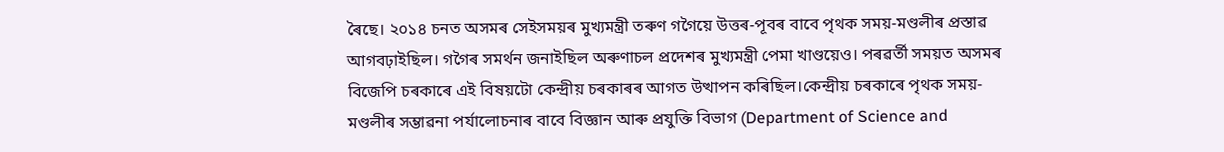ৰৈছে। ২০১৪ চনত অসমৰ সেইসময়ৰ মুখ্যমন্ত্ৰী তৰুণ গগৈয়ে উত্তৰ-পূবৰ বাবে পৃথক সময়-মণ্ডলীৰ প্ৰস্তাৱ আগবঢ়াইছিল। গগৈৰ সমৰ্থন জনাইছিল অৰুণাচল প্ৰদেশৰ মুখ্যমন্ত্ৰী পেমা খাণ্ডয়েও। পৰৱৰ্তী সময়ত অসমৰ বিজেপি চৰকাৰে এই বিষয়টো কেন্দ্ৰীয় চৰকাৰৰ আগত উত্থাপন কৰিছিল।কেন্দ্ৰীয় চৰকাৰে পৃথক সময়-মণ্ডলীৰ সম্ভাৱনা পৰ্যালোচনাৰ বাবে বিজ্ঞান আৰু প্ৰযুক্তি বিভাগ (Department of Science and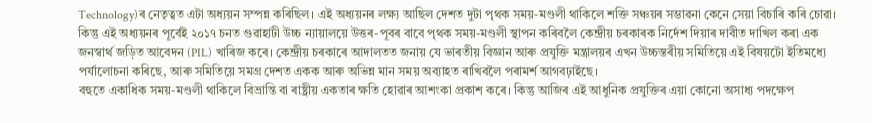Technology)ৰ নেতৃত্বত এটা অধ্যয়ন সম্পন্ন কৰিছিল। এই অধ্যয়নৰ লক্ষ্য আছিল দেশত দুটা পৃথক সময়-মণ্ডলী থাকিলে শক্তি সঞ্চয়ৰ সম্ভাৱনা কেনে সেয়া বিচাৰি কৰি চোৱা। কিন্তু এই অধ্যয়নৰ পূৰ্বেই ২০১৭ চনত গুৱাহাটী উচ্চ ন্যায়ালয়ে উত্তৰ-পূবৰ বাবে পৃথক সময়-মণ্ডলী স্থাপন কৰিবলৈ কেন্দ্ৰীয় চৰকাৰক নিৰ্দেশ দিয়াৰ দাবীত দাখিল কৰা এক জনস্বাৰ্থ জড়িত আবেদন (PIL) খাৰিজ কৰে। কেন্দ্ৰীয় চৰকাৰে আদালতত জনায় যে ভাৰতীয় বিজ্ঞান আৰু প্ৰযুক্তি মন্ত্ৰালয়ৰ এখন উচ্চস্তৰীয় সমিতিয়ে এই বিষয়টো ইতিমধ্যে পৰ্যালোচনা কৰিছে, আৰু সমিতিয়ে সমগ্ৰ দেশত একক আৰু অভিন্ন মান সময় অব্যাহত ৰাখিবলৈ পৰামৰ্শ আগবঢ়াইছে।
বহুতে একাধিক সময়-মণ্ডলী থাকিলে বিভ্ৰান্তি বা ৰাষ্ট্ৰীয় একতাৰ ক্ষতি হোৱাৰ আশংকা প্ৰকাশ কৰে। কিন্তু আজিৰ এই আধুনিক প্ৰযুক্তিৰ এয়া কোনো অসাধ্য পদক্ষেপ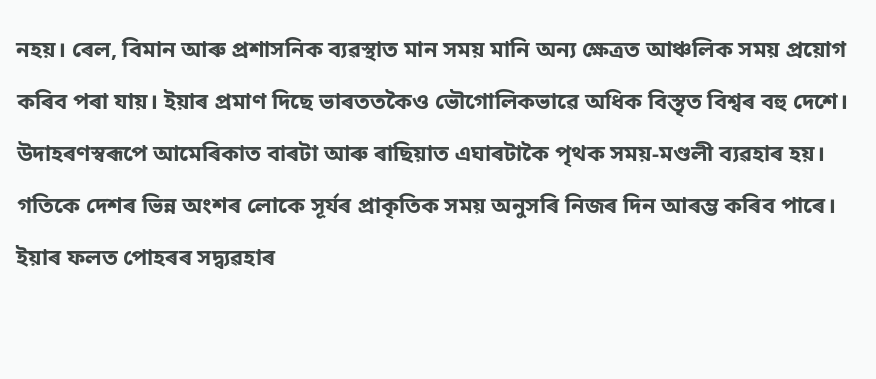নহয়। ৰেল, বিমান আৰু প্ৰশাসনিক ব্যৱস্থাত মান সময় মানি অন্য ক্ষেত্ৰত আঞ্চলিক সময় প্ৰয়োগ কৰিব পৰা যায়। ইয়াৰ প্ৰমাণ দিছে ভাৰততকৈও ভৌগোলিকভাৱে অধিক বিস্তৃত বিশ্বৰ বহু দেশে। উদাহৰণস্বৰূপে আমেৰিকাত বাৰটা আৰু ৰাছিয়াত এঘাৰটাকৈ পৃথক সময়-মণ্ডলী ব্যৱহাৰ হয়। গতিকে দেশৰ ভিন্ন অংশৰ লোকে সূৰ্যৰ প্ৰাকৃতিক সময় অনুসৰি নিজৰ দিন আৰম্ভ কৰিব পাৰে। ইয়াৰ ফলত পোহৰৰ সদ্ব্যৱহাৰ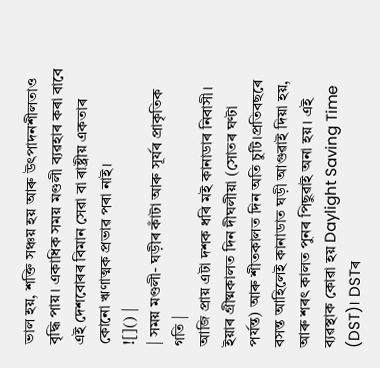ভাল হয়, শক্তি সঞ্চয় হয় আৰু উৎপাদনশীলতাও বৃদ্ধি পায়। একাধিক সময় মণ্ডলী ব্যৱহাৰ কৰা বাবে এই দেশবোৰৰ বিমান সেৱা বা ৰাষ্ট্ৰীয় একতাৰ কোনো ঋণাত্মক প্ৰভাৱ পৰা নাই।
![]() |
| সময় মণ্ডলী- ঘড়ীৰ কাঁটা আৰু সূৰ্যৰ প্ৰাকৃতিক গতি |
আজি প্ৰায় এটা দশক ধৰি মই কানাডাৰ নিবাসী। ইয়াৰ গ্ৰীষ্মকালত দিন দীঘলীয়া (সোতৰ ঘণ্টা পৰ্যন্ত) আৰু শীতকালত দিন অতি চুটি।প্ৰতিবছৰে বসন্ত আহিলেই কানাডাত ঘড়ী আগুৱাই দিয়া হয়, আৰু শৰৎ কালত পুনৰ পিছুৱাই অনা হয়। এই ব্যৱস্থাক কোৱা হয় Daylight Saving Time (DST)। DSTৰ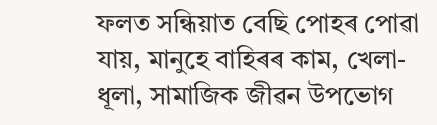ফলত সন্ধিয়াত বেছি পোহৰ পোৱা যায়, মানুহে বাহিৰৰ কাম, খেলা-ধূলা, সামাজিক জীৱন উপভোগ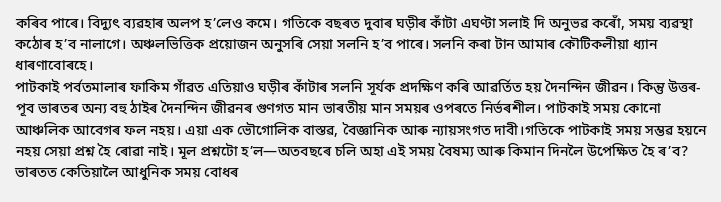কৰিব পাৰে। বিদ্যুৎ ব্যৱহাৰ অলপ হ’লেও কমে। গতিকে বছৰত দুবাৰ ঘড়ীৰ কাঁটা এঘণ্টা সলাই দি অনুভৱ কৰোঁ, সময় ব্যৱস্থা কঠোৰ হ’ব নালাগে। অঞ্চলভিত্তিক প্ৰয়োজন অনুসৰি সেয়া সলনি হ’ব পাৰে। সলনি কৰা টান আমাৰ কৌটিকলীয়া ধ্যান ধাৰণাবোৰহে।
পাটকাই পৰ্বতমালাৰ ফাকিম গাঁৱত এতিয়াও ঘড়ীৰ কাঁটাৰ সলনি সূৰ্যক প্ৰদক্ষিণ কৰি আৱৰ্তিত হয় দৈনন্দিন জীৱন। কিন্তু উত্তৰ-পূব ভাৰতৰ অন্য বহু ঠাইৰ দৈনন্দিন জীৱনৰ গুণগত মান ভাৰতীয় মান সময়ৰ ওপৰতে নিৰ্ভৰশীল। পাটকাই সময় কোনো আঞ্চলিক আবেগৰ ফল নহয়। এয়া এক ভৌগোলিক বাস্তৱ, বৈজ্ঞানিক আৰু ন্যায়সংগত দাবী।গতিকে পাটকাই সময় সম্ভৱ হয়নে নহয় সেয়া প্ৰশ্ন হৈ ৰোৱা নাই। মূল প্ৰশ্নটো হ’ল—অতবছৰে চলি অহা এই সময় বৈষম্য আৰু কিমান দিনলৈ উপেক্ষিত হৈ ৰ’ব? ভাৰতত কেতিয়ালৈ আধুনিক সময় বোধৰ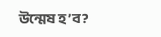উন্মেষ হ’ব?